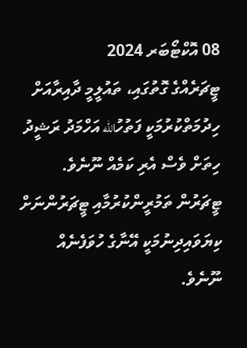08 އޮކްޓޯބަރ 2024
ޓީޗަރެއްގެ ގޮތުގައި، ތައުލީމީ ދާއިރާއަށް ހިދުމަތްކުރުމަކީ ފަތުހުالله އަހްމަދު ރަޝީދު ހިތަށް ވެސް އެރި ކަމެއް ނޫނެވެ. ޓީޗަރުން ތަމުރީންކުރުމާއި ޓީޗަރުންނަށް ކިޔަވައިދިނުމަކީ އޭނާގެ ހުވަފެނެއް ނޫނެވެ.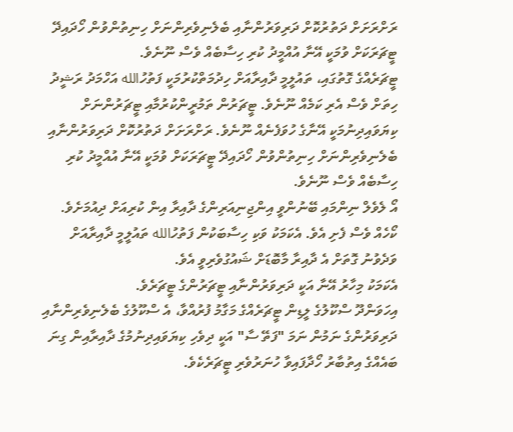ރަށްރަށަށް ދަތުރުކޮށް ދަރިވަރުންނާއި ބެލެނިވެރިންނަށް ހިނިތުންވުން ހޯދައިދޭ ޓީޗަރަކަށް ވުމަކީ އޭނާ އުއްމީދު ކުރި ހިސާބެއް ވެސް ނޫނެވެ.
ޓީޗަރެއްގެ ގޮތުގައި، ތައުލީމީ ދާއިރާއަށް ހިދުމަތްކުރުމަކީ ފަތުހުالله އަހްމަދު ރަޝީދު ހިތަށް ވެސް އެރި ކަމެއް ނޫނެވެ. ޓީޗަރުން ތަމުރީންކުރުމާއި ޓީޗަރުންނަށް ކިޔަވައިދިނުމަކީ އޭނާގެ ހުވަފެނެއް ނޫނެވެ. ރަށްރަށަށް ދަތުރުކޮށް ދަރިވަރުންނާއި ބެލެނިވެރިންނަށް ހިނިތުންވުން ހޯދައިދޭ ޓީޗަރަކަށް ވުމަކީ އޭނާ އުއްމީދު ކުރި ހިސާބެއް ވެސް ނޫނެވެ.
އޯ ލެވެލް ނިންމައި ބޭނުންވީ އިންޖިނިއަރިންގެ ދާއިރާ އިން ކުރިއަށް ދިއުމަށެވެ. ކޯހެއް ވެސް ފެށި އެވެ. އެކަމަކު ވަކި ހިސާބަކުން ފަތުހުالله ތައުލީމީ ދާއިރާއަށް ވަދެވުނު ގޮތަށް އެ ދާއިރާ މާބޮޑަށް ޝައުގުވެރިވީ އެވެ.
އެކަމަކު މިހާރު އޭނާ އަކީ ދަރިވަރުންނާއި ޓީޗަރުންގެ ޓީޗަރެވެ.
އިހަވަންދޫ ސްކޫލުގެ ލީޑިން ޓީޗަރެއްގެ މަގާމު ފުރުއްވާ، އެ ސްކޫލުގެ ބެލެނިވެރިންނާއި ދަރިވަރުންގެ ނަމުން ނަމަ "ފަތޭ ސާ" އަކީ ދިވެހި ކިޔަވައިދިނުމުގެ ދާއިރާއިން ގިނަ ބައެއްގެ އިތުބާރު ހޯދާފައިވާ ހުނަރުވެރި ޓީޗަރެކެވެ.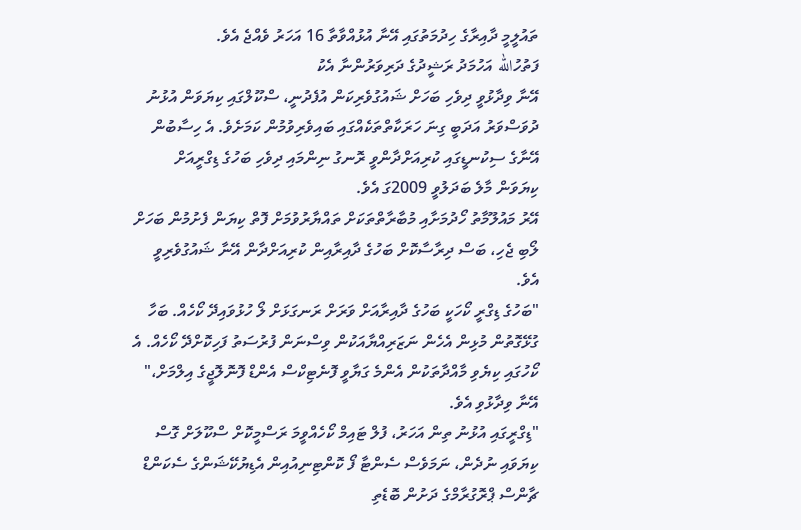ތައުލީމީ ދާއިރާގެ ހިދުމަތުގައި އޭނާ އުޅުއްވާތާ 16 އަހަރު ވެއްޖެ އެވެ.
ފަތުހުالله އަހުމަދު ރަޝީދުގެ ދަރިވަރުންނާ އެކު
އޭނާ ވިދާޅުވީ ދިވެހި ބަހަށް ޝައުގުވެރިކަން އުފެދުނީ، ސްކޫލްގައި ކިޔަވަން އުޅުނު ދުވަސްވަރު އަދަބީ ގިނަ ހަރަކާތްތަކެއްގައި ބައިވެރިވުމުން ކަމަށެވެ. އެ ހިސާބުން އޭނާގެ ސިކުނޑީގައި ކުރިއަށްދާންވީ ރޮނގު ނިންމައި ދިވެހި ބަހުގެ ޑިގްރީއަށް ކިޔަވަން މާލެ ބަދަލުވީ 2009ގަ އެވެ.
އޭރު މައުލޫމާތު ހޯދުމަށާއި މުބާރާތްތަކަށް ތައްޔާރުވުމަށް ފޮތް ކިޔަން ފެށުމުން ބަހަށް ލޯބި ޖެހި، ބަސް ދިރާސާކޮށް ބަހުގެ ދާއިރާއިން ކުރިއަށްދާން އޭނާ ޝައުގުވެރިވީ އެވެ.
"ބަހުގެ ޑިގްރީ ކޯހަކީ ބަހުގެ ދާއިރާއަށް ވަރަށް ރަނގަޅަށް ލޯ ހުޅުވައިދޭ ކޯހެއް. ބަހާ ގުޅޭގޮތުން މުޅިން އެހެން ނަޒަރިއްޔާއަކުން ވިސްނަން ފުރުސަތު ފަހިކޮށްދޭ ކޯހެއް. އެ ކޯހުގައި ކިޔެވި މާއްދާތަކުން އެންމެ ގަޔާވީ ފޮނެޓިކްސް އެންޑް ފޮނޮލޮޖީގެ އިލްމަށް،" އޭނާ ވިދާޅުވި އެވެ.
"ޑިގްރީގައި އުޅުނު ތިން އަހަރު، ފުލް ޓައިމް ކޯހެއްވީމަ ރަސްމީކޮށް ސްކޫލަށް ގޮސް ކިޔަވައި ނުދެން، ނަމަވެސް ސެންޓާ ފޯ ކޮންޓިނިއުއިން އެޑިޔުކޭޝަންގެ ސެކަންޑް ޗާންސް ޕްރޮގުރާމްގެ ދަށުން ބޮޑެތި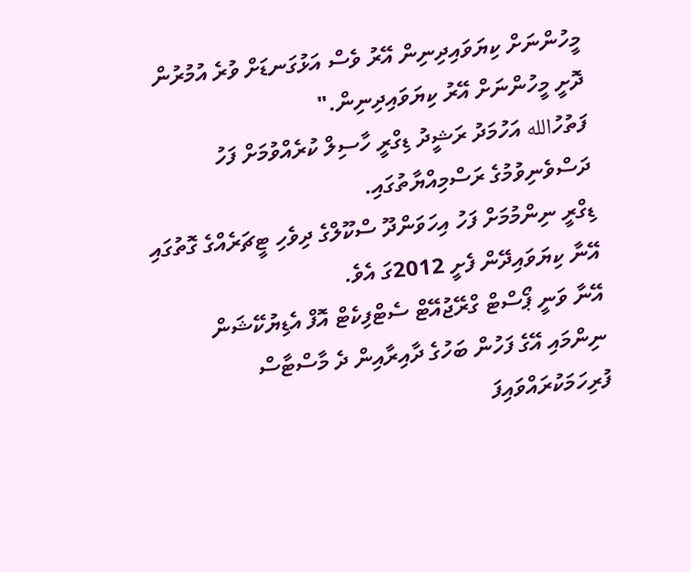މީހުންނަށް ކިޔަވައިދިނިން އޭރު ވެސް އަޅުގަނޑަށް ވުރެ އުމުރުން ދޮށީ މީހުންނަށް އޭރު ކިޔަވައިދިނިން."
ފަތުހުالله އަހުމަދު ރަޝީދު ޑިގްރީ ހާސިލް ކުރެއްވުމަށް ފަހު ދަސްވެނިވުމުގެ ރަސްމިއްޔާތުގައި.
ޑިގްރީ ނިންމުމަށް ފަހު އިހަވަންދޫ ސްކޫލްގެ ދިވެހި ޓީޗަރެއްގެ ގޮތުގައި އޭނާ ކިޔަވައިދޭން ފެށީ 2012ގަ އެވެ.
އޭނާ ވަނީ ޕޯސްޓް ގްރޭޖުއޭޓް ސެޓްފިކެޓް އޮފް އެޑިޔުކޭޝަން ނިންމައި އޭގެ ފަހުން ބަހުގެ ދާއިރާއިން ދެ މާސްޓާސް ފުރިހަމަކުރައްވައިފަ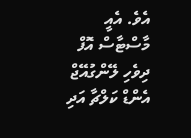އެވެ. އެއީ މާސްޓާސް އޮފް ދިވެހި ލޭންގުއޭޖް އެންޑް ކަލްޗާ އަދި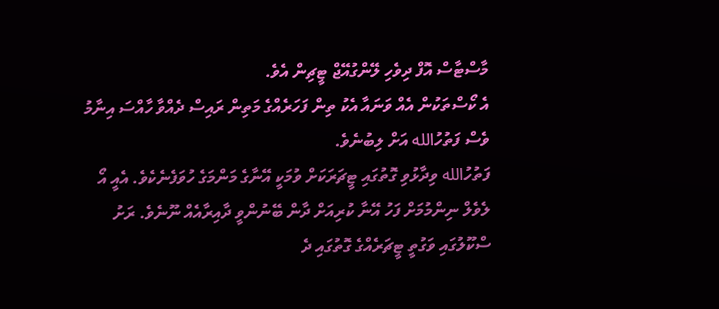މާސްޓާސް އޮފް ދިވެހި ލޭންގުއޭޖް ޓީޗިން އެވެ.
އެ ކޯސްތަކުން އެއް ވަނައާ އެކު ތިން ފަހަރެއްގެ މަތިން ރައިސް ދެއްވާ ހާއްސަ އިނާމު ވެސް ފަތުހުالله އަށް ލިބުނެވެ.
ފަތުހުالله ވިދާޅުވި ގޮތުގައި ޓީޗަރަކަށް ވުމަކީ އޭނާގެ މަންމަގެ ހުވަފެނެކެވެ. އެއީ އޯ ލެވެލް ނިންމުމަށް ފަހު އޭނާ ކުރިއަށް ދާން ބޭނުންވީ ދާއިރާއެއް ނޫނެވެ. ރަށު ސްކޫލުގައި ވަގުތީ ޓީޗަރެއްގެ ގޮތުގައި ދެ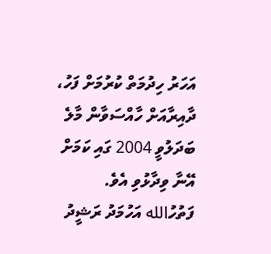އަހަރު ހިދުމަތް ކުރުމަށް ފަހު، ދާއިރާއަށް ހާއްސަވާން މާލެ ބަދަލުވީ 2004 ގައި ކަމަށް އޭނާ ވިދާޅުވި އެވެ.
ފަތުހުالله އަހުމަދު ރަޝީދު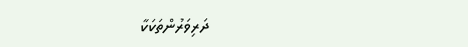ދަރިވަރުންތަކަކާ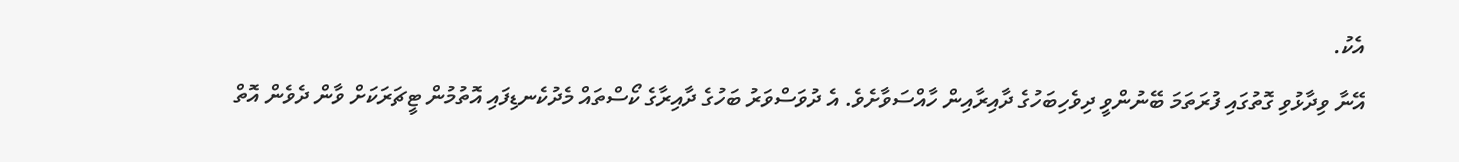އެކު.
އޭނާ ވިދާޅުވި ގޮތުގައި ފުރަތަމަ ބޭނުންވީ ދިވެހިބަހުގެ ދާއިރާއިން ހާއްސަވާށެވެ. އެ ދުވަސްވަރު ބަހުގެ ދާއިރާގެ ކޯސްތައް މެދުކެނޑިފައި އޮތުމުން ޓީޗަރަކަށް ވާން ދެވެން އޮތް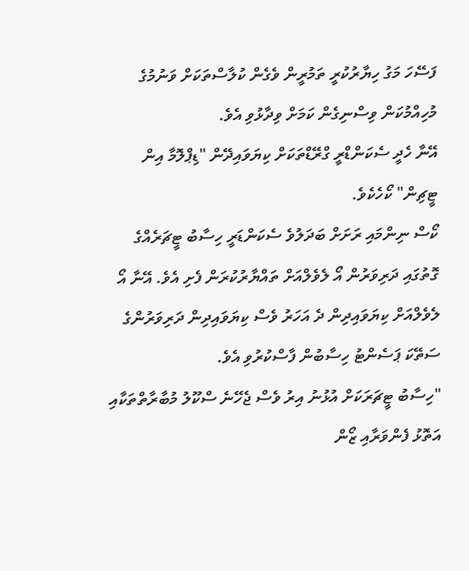ފަސޭހަ މަގު ހިޔާރުކުރީ ތަމުރީން ވެގެން ކުލާސްތަކަށް ވަނުމުގެ މުހިއްމުކަން ވިސްނިގެން ކަމަށް ވިދާޅުވި އެވެ.
އޭނާ ހެދީ ސެކަންޑްރީ ގްރޭޑްތަކަށް ކިޔަވައިދޭން "ޑިޕްލޮމާ އިން ޓީޗިން" ކޯހެކެވެ.
ކޯސް ނިންމައި ރަށަށް ބަދަލުވެ ސެކަންޑަރީ ހިސާބު ޓީޗަރެއްގެ ގޮތުގައި ދަރިވަރުން އޯ ލެވެލްއަށް ތައްޔާރުކުރަން ފެށި އެވެ. އޭނާ އޯ ލެވެލްއަށް ކިޔަވައިދިން ދެ އަހަރު ވެސް ކިޔަވައިދިން ދަރިވަރުންގެ ސަތޭކަ ޕަސެންޓު ހިސާބުން ފާސްކުރުވި އެވެ.
"ހިސާބު ޓީޗަރަކަށް އުޅުނު އިރު ވެސް ޖެހޭނެ ސްކޫލު މުބާރާތްތަކާއި އަތޮޅު ފެންވަރާއި ޒޯން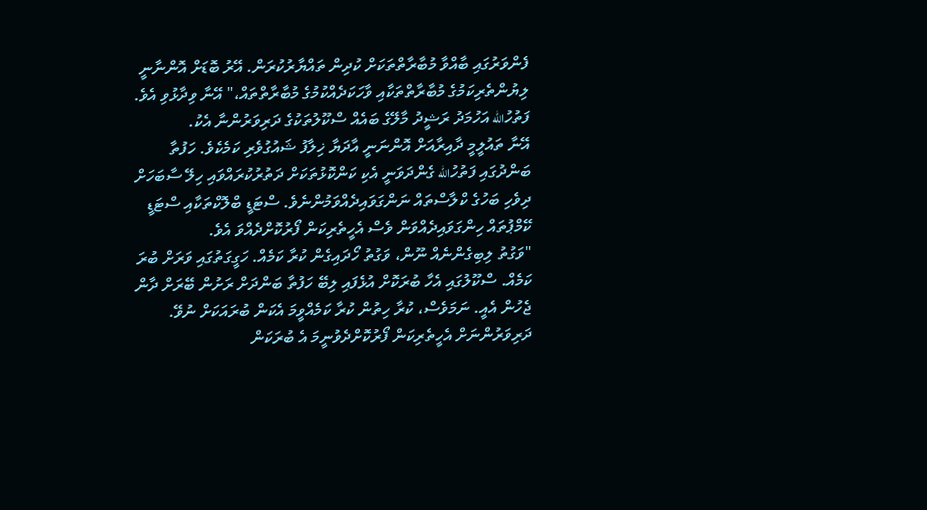ފެންވަރުގައި ބާއްވާ މުބާރާތްތަކަށް ކުދިން ތައްޔާރުކުރަން. އޭރު ބޮޑަށް އޮންނާނީ ލިޔުންތެރިކަމުގެ މުބާރާތްތަކާއި ވާހަކަދެއްކުމުގެ މުބާރާތްތައް،" އޭނާ ވިދާޅުވި އެވެ.
ފަތުހުالله އަހުމަދު ރަޝީދު މާލޭގެ ބައެއް ސްކޫލުތަކުގެ ދަރިވަރުންނާ އެކު.
އޭނާ ތައުލީމީ ދާއިރާއަށް އޮންނަނީ އާދަޔާ ޚިލާފު ޝައުގުވެރި ކަމެކެވެ. ހަފުތާ ބަންދުގައި ފަތުހުالله ގެންދަވަނީ އެކި ކަންކޮޅުތަކަށް ދަތުރުކުރައްވައި ހިލޭ ސާބަހަށް ދިވެހި ބަހުގެ ކްލާސްތައް ނަންގަވައިދެއްވަމުންނެވެ. ސްޓަޑީ ބްލޮކްތަކާއި ސްޓަޑީ ކޭމްޕުތައް ހިންގަވައިދެއްވަން ވެސް އެހީތެރިކަން ފޯރުކޮށްދެއްވަ އެވެ.
"ވަގުތު ލިބިގެންނެއް ނޫން، ވަގުތު ހޯދައިގެން ކުރާ ކަމެއް. ހަގީގަތުގައި ވަރަށް ބުރަ ކަމެއް. ސްކޫލުގައި އެހާ ބުރަކޮށް އުޅެފައި ލިބޭ ހަފުތާ ބަންދަށް ރަށުން ބޭރަށް ދާން ޖެހުން އެއީ. ނަމަވެސް، ކުރާ ހިތުން ކުރާ ކަމެއްވީމަ އެކަން ބުރައަކަށް ނުވޭ. ދަރިވަރުންނަށް އެހީތެރިކަން ފޯރުކޮށްދެވުނީމަ އެ ބުރަކަން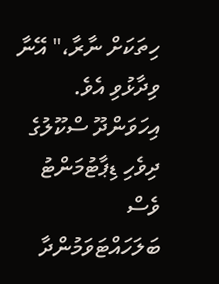ހިތަކަށް ނާރާ،" އޭނާ ވިދާޅުވި އެވެ.
އިހަވަންދޫ ސްކޫލުގެ ދިވެހި ޑިޕާޓުމަންޓު ވެސް ބަލަހައްޓަވަމުންދާ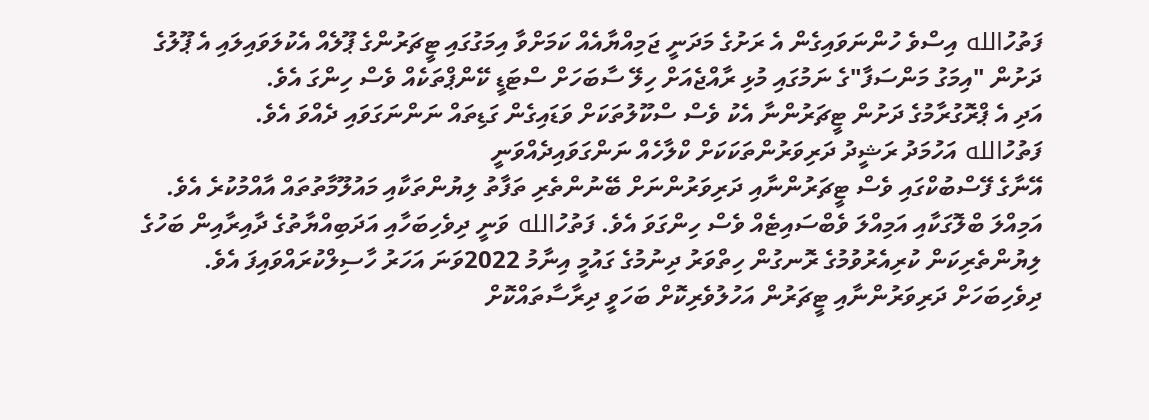ފަތުހުالله އިސްވެ ހުންނަވައިގެން އެ ރަށުގެ މަދަނީ ޖަމިއްޔާއެއް ކަމަށްވާ އިމަގުގައި ޓީޗަރުންގެ ޕޫލެއް އެކުލަވައިލައި އެ ޕޫލުގެ ދަށުން "އިމަގު މަންސަފާ"ގެ ނަމުގައި މުޅި ރާއްޖެއަށް ހިލޭ ސާބަހަށް ސްޓަޑީ ކޭންޕްތަކެއް ވެސް ހިންގަ އެވެ.
އަދި އެ ޕްރޮގުރާމުގެ ދަށުން ޓީޗަރުންނާ އެކު ވެސް ސްކޫލުތަކަށް ވަޑައިގެން ގަޑިތައް ނަންނަގަވައި ދެއްވަ އެވެ.
ފަތުހުالله އަހުމަދު ރަޝީދު ދަރިވަރުންތަކަކަށް ކްލާހެއް ނަންގަވައިދެއްވަނީ
އޭނާގެ ފޭސްބުކްގައި ވެސް ޓީޗަރުންނާއި ދަރިވަރުންނަށް ބޭނުންތެރި ތަފާތު ލިޔުންތަކާއި މައުލޫމާތުތައް އާއްމުކުރެ އެވެ. އަމިއްލަ ބްލޮގަކާއި އަމިއްލަ ވެބްސައިޓެއް ވެސް ހިންގަވަ އެވެ. ފަތުހުالله ވަނީ ދިވެހިބަހާއި އަދަބިއްޔާތުގެ ދާއިރާއިން ބަހުގެ ލިޔުންތެރިކަން ކުރިއެރުވުމުގެ ރޮނގުން ހިތްވަރު ދިނުމުގެ ގައުމީ އިނާމު 2022ވަނަ އަހަރު ހާސިލްކުރައްވައިފަ އެވެ.
ދިވެހިބަހަށް ދަރިވަރުންނާއި ޓީޗަރުން އަހުލުވެރިކޮށް ބަހަވީ ދިރާސާތައްކޮށް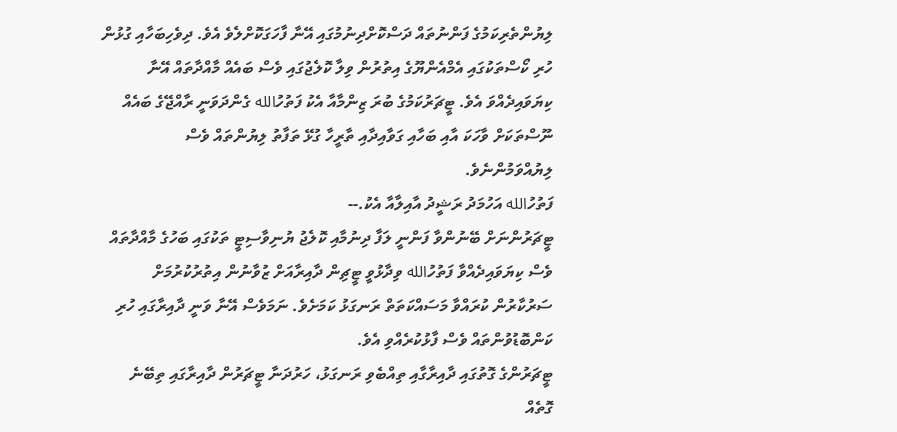ލިޔުންތެރިކަމުގެ ފަންނުތައް ދަސްކޮށްދިނުމުގައި އޭނާ ފާހަގަކޮށްލެވެ އެވެ. ދިވެހިބަހާއި ގުޅުން ހުރި ކޯސްތަކުގައި އެމްއެންޔޫގެ އިތުރުން ވިލާ ކޮލެޖުގައި ވެސް ބައެއް މާއްދާތައް އޭނާ ކިޔަވައިދެއްވަ އެވެ. ޓީޗަރުކަމުގެ ބުރަ ޒިންމާއާ އެކު ފަތުހުالله ގެންދަވަނީ ރާއްޖޭގެ ބައެއް ނޫސްތަކަށް ވާހަކަ އާއި ބަހާއި ގަވާއިދާއި ތާރީހާ ގުޅޭ ތަފާތު ލިޔުންތައް ވެސް ލިޔުއްވަމުންނެވެ.
ފަތުހުالله އަހުމަދު ރަޝީދު އާއިލާއާ އެކު.--
ޓީޗަރުންނަށް ބޭނުންވާ ފަންނީ ލަފާ ދިނުމާއި ކޮލެޖު ޔުނިވާސިޓީ ތަކުގައި ބަހުގެ މާއްދާތައް ވެސް ކިޔަވައިދެއްވާ ފަތުހުالله ވިދާޅުވީ ޓީޗިން ދާއިރާއަށް ޒުވާނުން އިތުރުކުރުމަށް ސަރުކާރުން ކުރައްވާ މަސައްކަތަތް ރަނގަޅު ކަމަށެވެ. ނަމަވެސް އޭނާ ވަނީ ދާއިރާގައި ހުރި ކަންބޮޑުވުންތައް ވެސް ފާޅުކުރެއްވި އެވެ.
ޓީޗަރުންގެ ގޮތުގައި ދާއިރާގާއި ތިއްބެވި ރަނގަޅު، ހަރުދަނާ ޓީޗަރުން ދާއިރާގައި ތިބޭނެ ގޮތެއް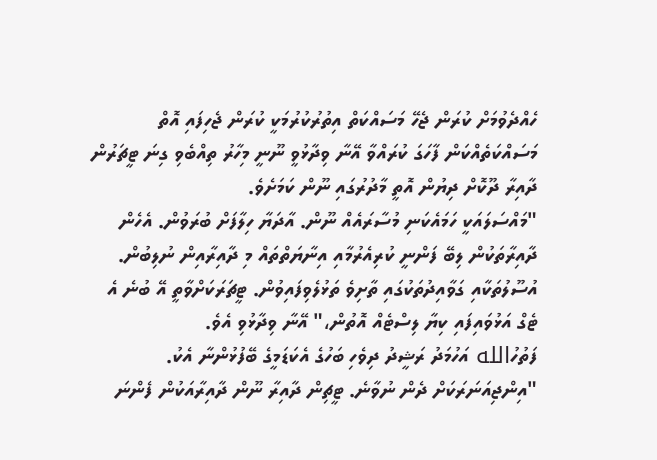ހެއްދެވުމަށް ކުރަން ޖެހޭ މަސައްކަތް އިތުރުކުރުމަކީ ކުރަން ޖެހިފައި އޮތް މަސައްކަތެއްކަން ފާހަގަ ކުރައްވާ އޭނާ ވިދާޅުވީ ނޫނީ މިހާރު ތިއްބެވި ގިނަ ޓީޗަރުން ދާއިރާ ދޫކޮށް ދިޔުން އޮތީ މާދުރުގައި ނޫން ކަމަށެވެ.
"މައްސަލައަކީ ހަމައެކަނި މުސާރައެއް ނޫން. އާދަޔާ ހިލާފަށް ބުރަވުން. އެހެން ދާއިރާތަކުން ލިބޭ ފަންނީ ކުރިއެރުމާއި އިނާޔަތްތައް މި ދާއިރާއިން ނުލިބުން. އުސޫލުތަކާއި ގަވާއިދުތަކުގައި ތާށިވެ ތަޅުލެވިފައިވުން. ޓީޗަރަކަށްވާތީ އޭ ބުނެ އެ ޓެގް އަޅުވައިފައި ކިޔާ ލިސްޓެއް އޮތުން،" އޭނާ ވިދާޅުވި އެވެ.
ފަތުހުالله އަހުމަދު ރަޝީދު ދިވެހި ބަހުގެ އެކަޑަމީގެ ބޭފުޅުންނާ އެކު.
"އިންޖިއަނަރަކަށް ދެން ނުވާނެ. ޓީޗިން ދާއިރާ ނޫން ދާއިރާއަކުން ފެންނަ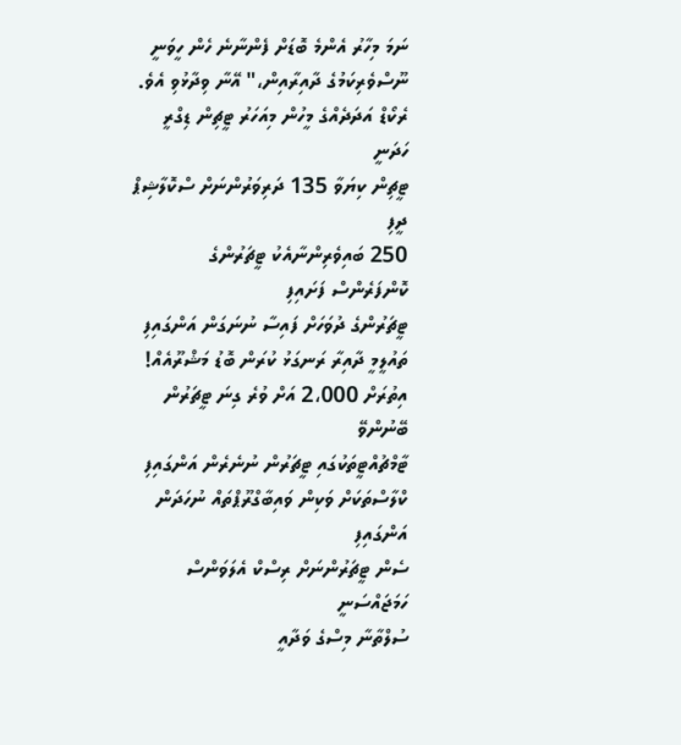ނަމަ މިހާރު އެންމެ ބޮޑަށް ފެންނާނެ ހެން ހީވަނީ ނޫސްވެރިކަމުގެ ދާއިރާއިން،" އޭނާ ވިދާޅުވި އެވެ.
ރެކޯޑް އަދަދެއްގެ މީހުން މިއަހަރު ޓީޗިން ޑިގްރީ ހަދަނީ
ޓީޗިން ކިޔަވާ 135 ދަރިވަރުންނަށް ސްކޮލާޝިޕް ދީފި
250 ބައިވެރިންނާއެކު ޓީޗަރުންގެ ކޮންފަރެންސް ފަށައިފި
ޓީޗަރުންގެ ދުވަހަށް ފައިސާ ނުނަގަން އަންގައިފި
ތައުލީމީ ދާއިރާ ރަނގަޅު ކުރަން ބޮޑު މަޝްރޫއެއް!
އިތުރަށް 2،000 އަށް ވުރެ ގިނަ ޓީޗަރުން ބޭނުންވޭ
ޓާމްޗުއްޓީތަކުގައި ޓީޗަރުން ނުނެރެން އަންގައިފި
ކްލާސްތަކަށް ވަކިން ވައިބާގްރޫޕްތައް ނުހަދަން އަންގައިފި
ސެން ޓީޗަރުންނަށް ރިސްކް އެލަވަންސް ހަމަޖައްސަނީ
ސުލްތާނާ މިސްގެ ވަދާއީ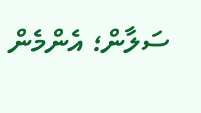ސަލާން؛ އެންމެން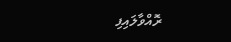ރޮއްވާލައިފި